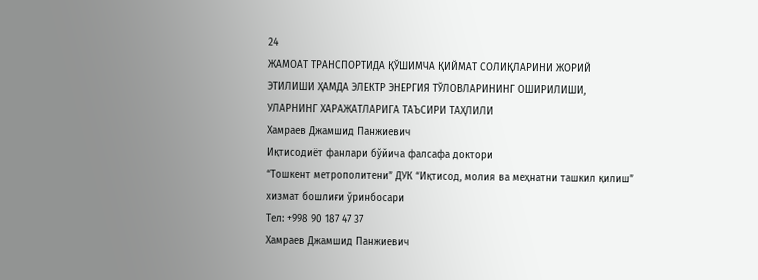24
ЖАМОАТ ТРАНСПОРТИДА ҚЎШИМЧА ҚИЙМАТ СОЛИҚЛАРИНИ ЖОРИЙ
ЭТИЛИШИ ҲАМДА ЭЛЕКТР ЭНЕРГИЯ ТЎЛОВЛАРИНИНГ ОШИРИЛИШИ,
УЛАРНИНГ ХАРАЖАТЛАРИГА ТАЪСИРИ ТАҲЛИЛИ
Хамраев Джамшид Панжиевич
Иқтисодиёт фанлари бўйича фалсафа доктори
“Тошкент метрополитени” ДУК “Иқтисод, молия ва меҳнатни ташкил қилиш”
хизмат бошлиғи ўринбосари
Тел: +998 90 187 47 37
Хамраев Джамшид Панжиевич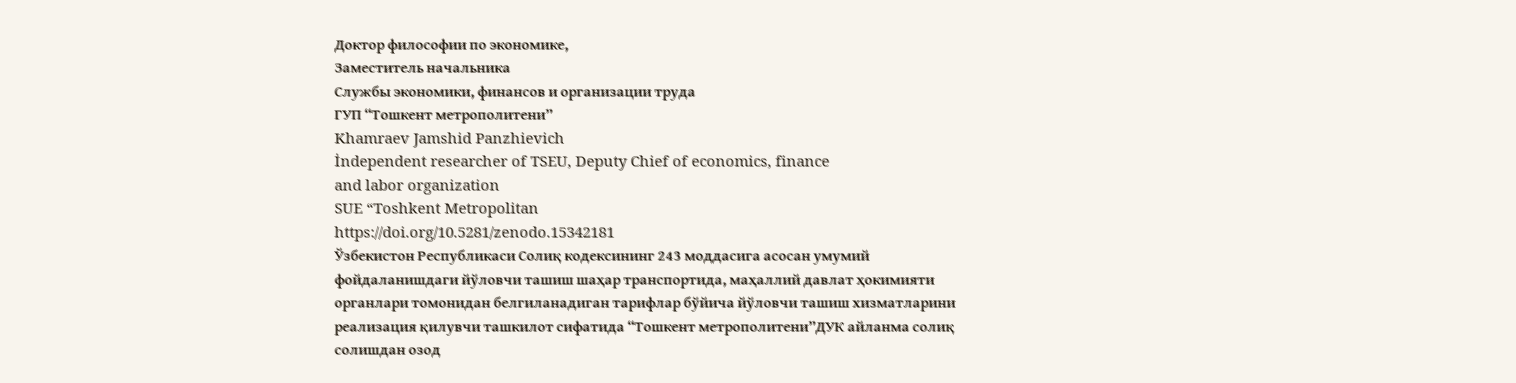Доктор философии по экономике,
Заместитель начальника
Службы экономики, финансов и организации труда
ГУП “Тошкент метрополитени”
Khamraev Jamshid Panzhievich
İndependent researcher of TSEU, Deputy Chief of economics, finance
and labor organization
SUE “Toshkent Metropolitan
https://doi.org/10.5281/zenodo.15342181
Ўзбекистон Республикаси Солиқ кодексининг 243 моддасига асосан умумий
фойдаланишдаги йўловчи ташиш шаҳар транспортида, маҳаллий давлат ҳокимияти
органлари томонидан белгиланадиган тарифлар бўйича йўловчи ташиш хизматларини
реализация қилувчи ташкилот сифатида “Тошкент метрополитени”ДУК айланма солиқ
солишдан озод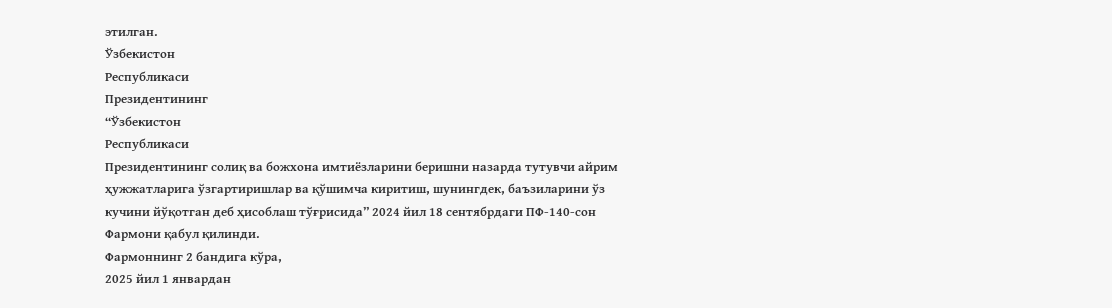этилган.
Ўзбекистон
Республикаси
Президентининг
“Ўзбекистон
Республикаси
Президентининг солиқ ва божхона имтиёзларини беришни назарда тутувчи айрим
ҳужжатларига ўзгартиришлар ва қўшимча киритиш, шунингдек, баъзиларини ўз
кучини йўқотган деб ҳисоблаш тўғрисида” 2024 йил 18 сентябрдаги ПФ-140-сон
Фармони қабул қилинди.
Фармоннинг 2 бандига кўра,
2025 йил 1 январдан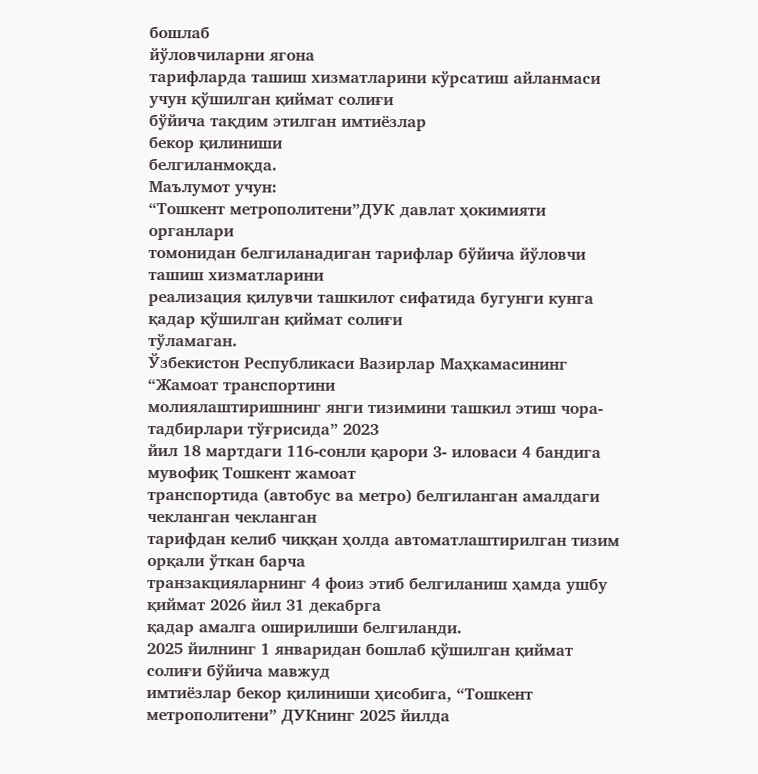бошлаб
йўловчиларни ягона
тарифларда ташиш хизматларини кўрсатиш айланмаси учун қўшилган қиймат солиғи
бўйича тақдим этилган имтиёзлар
бекор қилиниши
белгиланмоқда.
Маълумот учун:
“Тошкент метрополитени”ДУК давлат ҳокимияти органлари
томонидан белгиланадиган тарифлар бўйича йўловчи ташиш хизматларини
реализация қилувчи ташкилот сифатида бугунги кунга қадар қўшилган қиймат солиғи
тўламаган.
Ўзбекистон Республикаси Вазирлар Маҳкамасининг “Жамоат транспортини
молиялаштиришнинг янги тизимини ташкил этиш чора-тадбирлари тўғрисида” 2023
йил 18 мартдаги 116-сонли қарори 3- иловаси 4 бандига мувофиқ Тошкент жамоат
транспортида (автобус ва метро) белгиланган амалдаги чекланган чекланган
тарифдан келиб чиққан ҳолда автоматлаштирилган тизим орқали ўткан барча
транзакцияларнинг 4 фоиз этиб белгиланиш ҳамда ушбу қиймат 2026 йил 31 декабрга
қадар амалга оширилиши белгиланди.
2025 йилнинг 1 январидан бошлаб қўшилган қиймат солиғи бўйича мавжуд
имтиёзлар бекор қилиниши ҳисобига, “Тошкент метрополитени” ДУКнинг 2025 йилда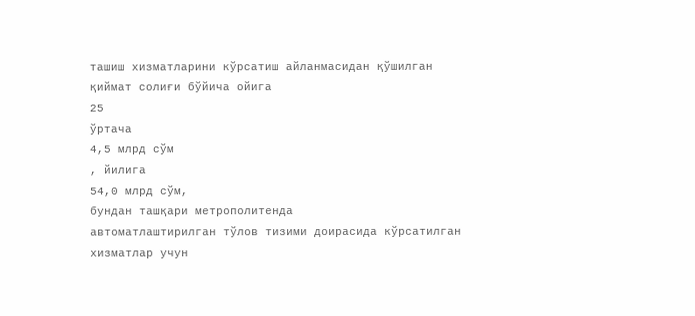ташиш хизматларини кўрсатиш айланмасидан қўшилган қиймат солиғи бўйича ойига
25
ўртача
4,5 млрд сўм
, йилига
54,0 млрд сўм,
бундан ташқари метрополитенда
автоматлаштирилган тўлов тизими доирасида кўрсатилган хизматлар учун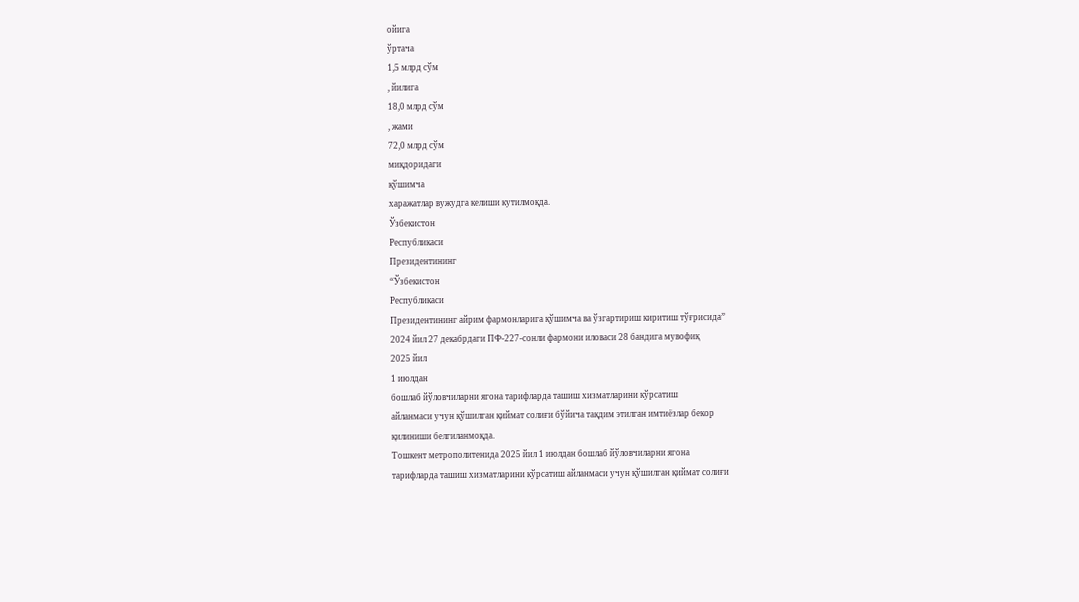ойига
ўртача
1,5 млрд сўм
, йилига
18,0 млрд сўм
, жами
72,0 млрд сўм
миқдоридаги
қўшимча
харажатлар вужудга келиши кутилмоқда.
Ўзбекистон
Республикаси
Президентининг
“Ўзбекистон
Республикаси
Президентининг айрим фармонларига қўшимча ва ўзгартириш киритиш тўғрисида”
2024 йил 27 декабрдаги ПФ-227-сонли фармони иловаси 28 бандига мувофиқ
2025 йил
1 июлдан
бошлаб йўловчиларни ягона тарифларда ташиш хизматларини кўрсатиш
айланмаси учун қўшилган қиймат солиғи бўйича тақдим этилган имтиёзлар бекор
қилиниши белгиланмоқда.
Тошкент метрополитенида 2025 йил 1 июлдан бошлаб йўловчиларни ягона
тарифларда ташиш хизматларини кўрсатиш айланмаси учун қўшилган қиймат солиғи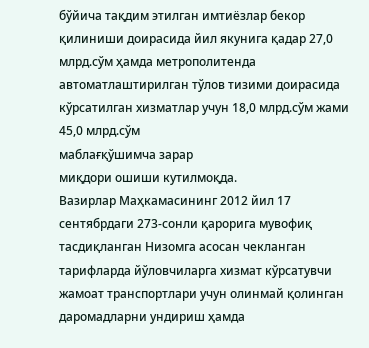бўйича тақдим этилган имтиёзлар бекор қилиниши доирасида йил якунига қадар 27,0
млрд.сўм ҳамда метрополитенда автоматлаштирилган тўлов тизими доирасида
кўрсатилган хизматлар учун 18,0 млрд.сўм жами
45,0 млрд.сўм
маблағқўшимча зарар
миқдори ошиши кутилмоқда.
Вазирлар Маҳкамасининг 2012 йил 17 сентябрдаги 273-сонли қарорига мувофиқ
тасдиқланган Низомга асосан чекланган тарифларда йўловчиларга хизмат кўрсатувчи
жамоат транспортлари учун олинмай қолинган даромадларни ундириш ҳамда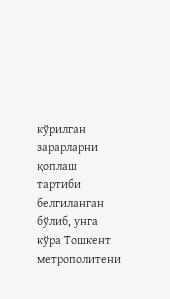кўрилган зарарларни қоплаш тартиби белгиланган бўлиб, унга кўра Тошкент
метрополитени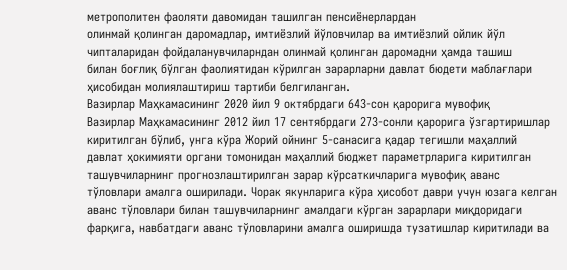метрополитен фаоляти давомидан ташилган пенсиёнерлардан
олинмай қолинган даромадлар, имтиёзлий йўловчилар ва имтиёзлий ойлик йўл
чипталаридан фойдаланувчиларндан олинмай қолинган даромадни ҳамда ташиш
билан боғлиқ бўлган фаолиятидан кўрилган зарарларни давлат бюдети маблағлари
ҳисобидан молиялаштириш тартиби белгиланган.
Вазирлар Маҳкамасининг 2020 йил 9 октябрдаги 643-сон қарорига мувофиқ
Вазирлар Маҳкамасининг 2012 йил 17 сентябрдаги 273-сонли қарорига ўзгартиришлар
киритилган бўлиб, унга кўра Жорий ойнинг 5-санасига қадар тегишли маҳаллий
давлат ҳокимияти органи томонидан маҳаллий бюджет параметрларига киритилган
ташувчиларнинг прогнозлаштирилган зарар кўрсаткичларига мувофиқ аванс
тўловлари амалга оширилади. Чорак якунларига кўра ҳисобот даври учун юзага келган
аванс тўловлари билан ташувчиларнинг амалдаги кўрган зарарлари миқдоридаги
фарқига, навбатдаги аванс тўловларини амалга оширишда тузатишлар киритилади ва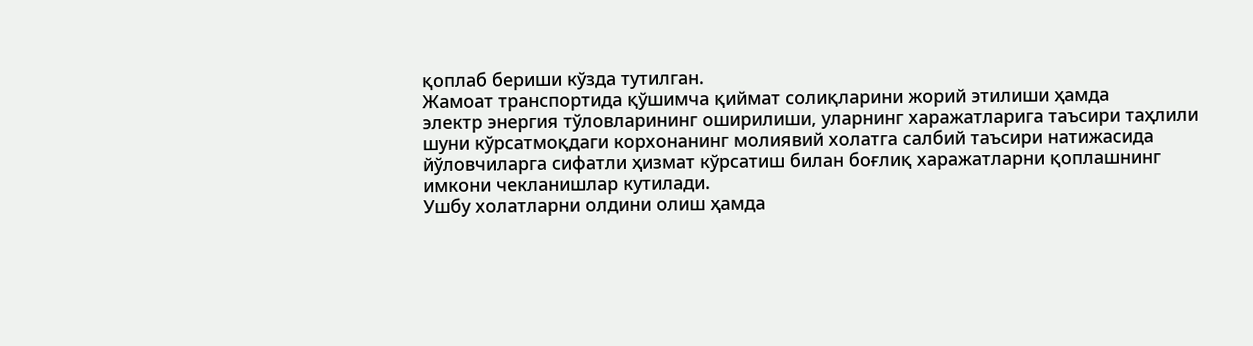қоплаб бериши кўзда тутилган.
Жамоат транспортида қўшимча қиймат солиқларини жорий этилиши ҳамда
электр энергия тўловларининг оширилиши, уларнинг харажатларига таъсири таҳлили
шуни кўрсатмоқдаги корхонанинг молиявий холатга салбий таъсири натижасида
йўловчиларга сифатли ҳизмат кўрсатиш билан боғлиқ харажатларни қоплашнинг
имкони чекланишлар кутилади.
Ушбу холатларни олдини олиш ҳамда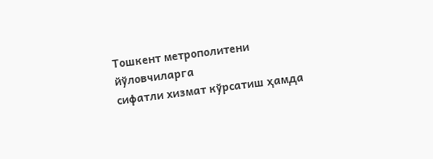Тошкент метрополитени йўловчиларга
сифатли хизмат кўрсатиш ҳамда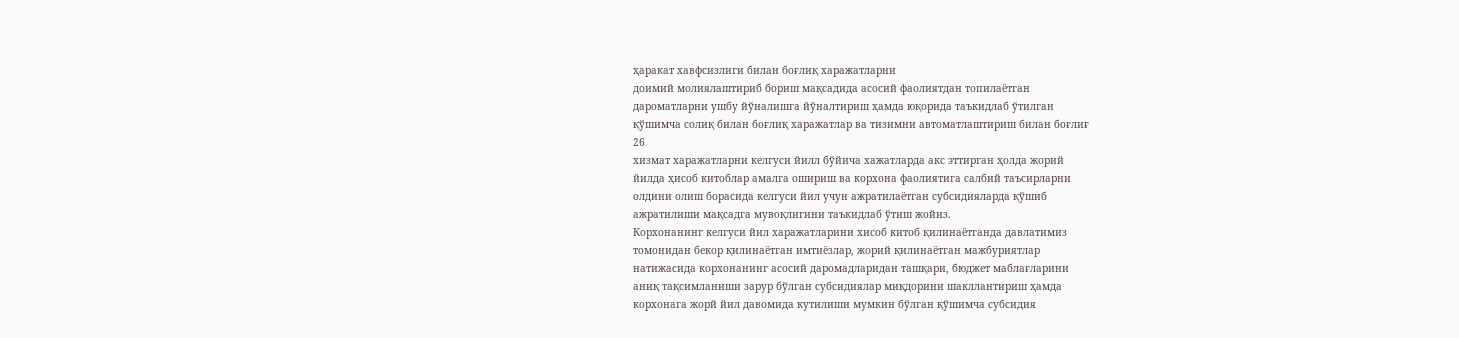ҳаракат хавфсизлиги билан боғлиқ харажатларни
доимий молиялаштириб бориш мақсадида асосий фаолиятдан топилаётган
дароматларни ушбу йўналишга йўналтириш ҳамда юқорида таъкидлаб ўтилган
қўшимча солиқ билан боғлиқ харажатлар ва тизимни автоматлаштириш билан боғлиғ
26
хизмат харажатларни келгуси йилл бўйича хажатларда акс эттирган ҳолда жорий
йилда ҳисоб китоблар амалга ошириш ва корхона фаолиятига салбий таъсирларни
олдини олиш борасида келгуси йил учун ажратилаётган субсидияларда қўшиб
ажратилиши мақсадга мувоқлигини таъкидлаб ўтиш жойиз.
Корхонанинг келгуси йил харажатларини хисоб китоб қилинаётганда давлатимиз
томонидан бекор қилинаётган имтиёзлар, жорий қилинаётган мажбуриятлар
натижасида корхонанинг асосий даромадларидан ташқари, бюджет маблағларини
аниқ тақсимланиши зарур бўлган субсидиялар миқдорини шакллантириш ҳамда
корхонага жорй йил давомида кутилиши мумкин бўлган қўшимча субсидия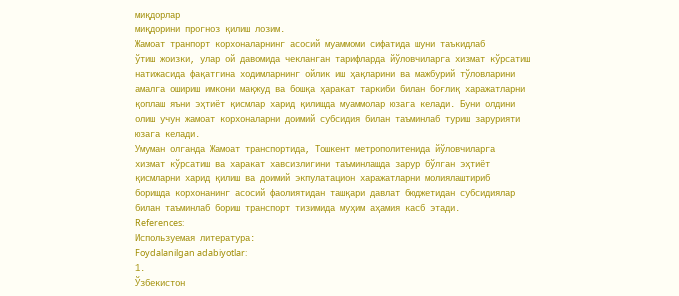миқдорлар
миқдорини прогноз қилиш лозим.
Жамоат транпорт корхоналарнинг асосий муаммоми сифатида шуни таъкидлаб
ўтиш жоизки, улар ой давомида чекланган тарифларда йўловчиларга хизмат кўрсатиш
натижасида фақатгина ходимларнинг ойлик иш ҳақларини ва мажбурий тўловларини
амалга ошириш имкони мақжуд ва бошқа ҳаракат таркиби билан боғлиқ харажатларни
қоплаш яъни эҳтиёт қисмлар харид қилишда муаммолар юзага келади. Буни олдини
олиш учун жамоат корхоналарни доимий субсидия билан таъминлаб туриш зарурияти
юзага келади.
Умуман олганда Жамоат транспортида, Тошкент метрополитенида йўловчиларга
хизмат кўрсатиш ва харакат хавсизлигини таъминлашда зарур бўлган эҳтиёт
қисмларни харид қилиш ва доимий экпулатацион харажатларни молиялаштириб
боришда корхонанинг асосий фаолиятидан ташқари давлат бюджетидан субсидиялар
билан таъминлаб бориш транспорт тизимида муҳим аҳамия касб этади.
References:
Используемая литература:
Foydalanilgan adabiyotlar:
1.
Ўзбекистон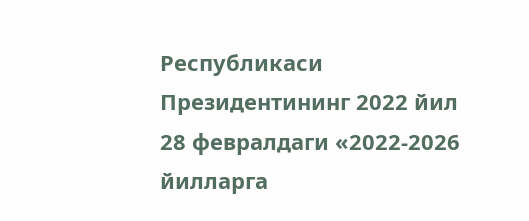Республикаси Президентининг 2022 йил 28 февралдаги «2022-2026
йилларга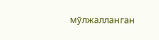мўлжалланган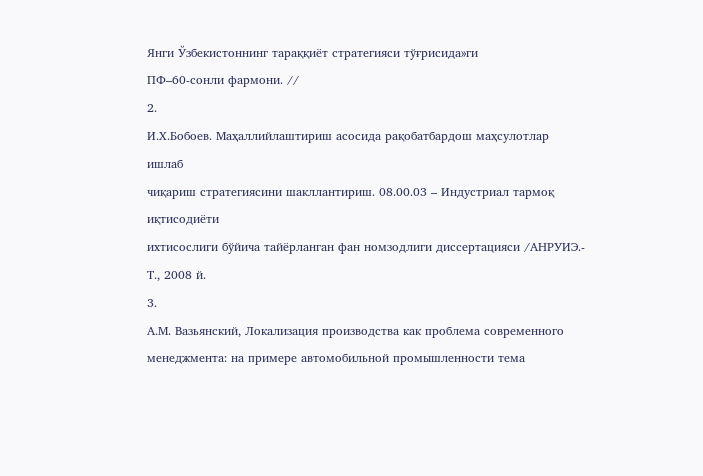Янги Ўзбекистоннинг тараққиёт стратегияси тўғрисида»ги
ПФ–60-сонли фармони. //
2.
И.Х.Бобоев. Маҳаллийлаштириш асосида рақобатбардош маҳсулотлар ишлаб
чиқариш стратегиясини шакллантириш. 08.00.03 – Индустриал тармоқ иқтисодиёти
ихтисослиги бўйича тайёрланган фан номзодлиги диссертацияси /АНРУИЭ.- Т., 2008 й.
3.
А.М. Вазьянский, Локализация производства как проблема современного
менеджмента: на примере автомобильной промышленности тема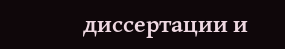диссертации и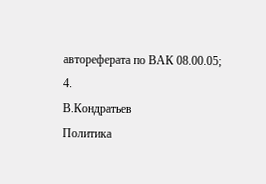автореферата по ВАК 08.00.05;
4.
В.Кондратьев
Политика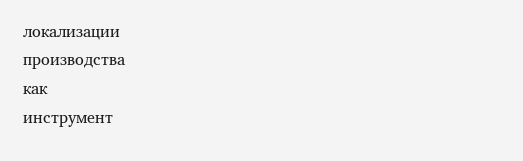локализации
производства
как
инструмент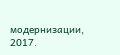модернизации, 2017.